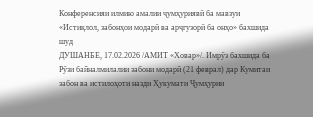Конференсияи илмию амалии ҷумҳуриявӣ ба мавзуи «Истиқлол, забонҳои модарӣ ва арҷгузорӣ ба онҳо» бахшида шуд
ДУШАНБЕ, 17.02.2026 /АМИТ «Ховар»/. Имрӯз бахшида ба Рӯзи байналмилалии забони модарӣ (21 феврал) дар Кумитаи забон ва истилоҳоти назди Ҳукумати Ҷумҳурии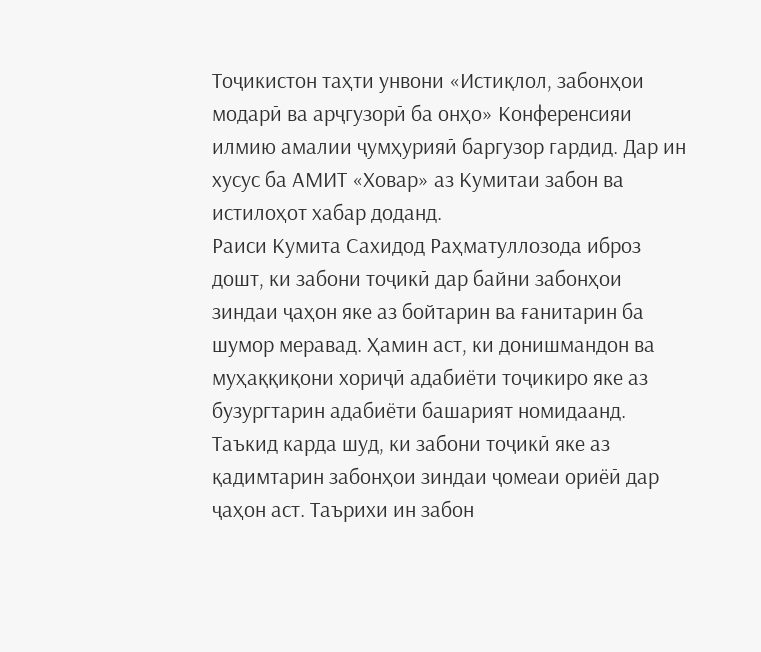Тоҷикистон таҳти унвони «Истиқлол, забонҳои модарӣ ва арҷгузорӣ ба онҳо» Конференсияи илмию амалии ҷумҳурияӣ баргузор гардид. Дар ин хусус ба АМИТ «Ховар» аз Кумитаи забон ва истилоҳот хабар доданд.
Раиси Кумита Сахидод Раҳматуллозода иброз дошт, ки забони тоҷикӣ дар байни забонҳои зиндаи ҷаҳон яке аз бойтарин ва ғанитарин ба шумор меравад. Ҳамин аст, ки донишмандон ва муҳаққиқони хориҷӣ адабиёти тоҷикиро яке аз бузургтарин адабиёти башарият номидаанд.
Таъкид карда шуд, ки забони тоҷикӣ яке аз қадимтарин забонҳои зиндаи ҷомеаи ориёӣ дар ҷаҳон аст. Таърихи ин забон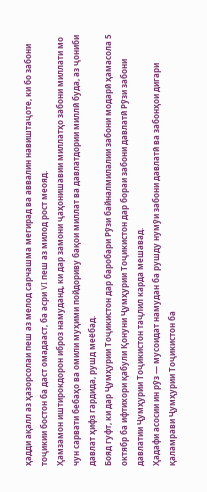ҳадди ақалл аз ҳазорсолаи пеш аз мелод сарчашма мегирад ва аввалин навиштаҷоте, ки бо забони тоҷикии бостон ба даст омадааст, ба асри VI пеш аз милод рост меояд.
Ҳамзамон иштирокдорон иброз намуданд, ки дар замони ҷаҳонишавии миллатҳо забони миллати мо чун сарвати бебаҳо ва омили муҳими пойдориву бақои миллат ва давлатдории миллӣ буда, аз ҷониби давлат ҳифз гардида, рушд меёбад.
Бояд гуфт, ки дар Ҷумҳурии Тоҷикистон дар баробари Рӯзи байналмилалии забони модарӣ ҳамасола 5 октябр ба ифтихори қабули Қонуни Ҷумҳурии Тоҷикистон дар бораи забони давлатӣ Рӯзи забони давлатии Ҷумҳурии Тоҷикистон таҷлил карда мешавад.
Ҳадафи асосии ин рӯз — мусоидат намудан ба рушду нумӯи забони давлатӣ ва забонҳои дигари қаламрави Ҷумҳурии Тоҷикистон ба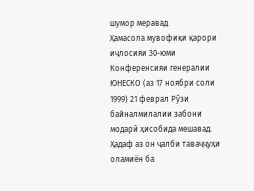шумор меравад.
Ҳамасола мувофиқи қарори иҷлосияи 30-юми Конференсияи генералии ЮНЕСКО (аз 17 ноябри соли 1999) 21 феврал Рӯзи байналмилалии забони модарӣ ҳисобида мешавад.
Ҳадаф аз он ҷалби таваҷҷуҳи оламиён ба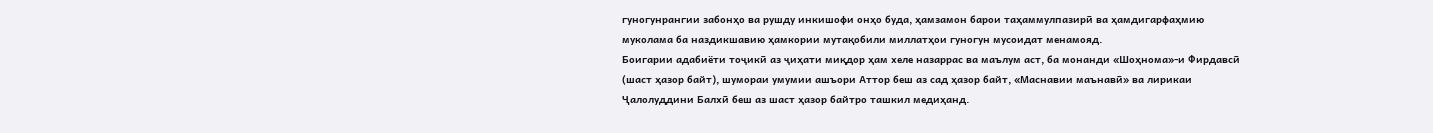гуногунрангии забонҳо ва рушду инкишофи онҳо буда, ҳамзамон барои таҳаммулпазирӣ ва ҳамдигарфаҳмию муколама ба наздикшавию ҳамкории мутақобили миллатҳои гуногун мусоидат менамояд.
Боигарии адабиёти тоҷикӣ аз ҷиҳати миқдор ҳам хеле назаррас ва маълум аст, ба монанди «Шоҳнома»-и Фирдавсӣ (шаст ҳазор байт), шумораи умумии ашъори Аттор беш аз сад ҳазор байт, «Маснавии маънавӣ» ва лирикаи Ҷалолуддини Балхӣ беш аз шаст ҳазор байтро ташкил медиҳанд.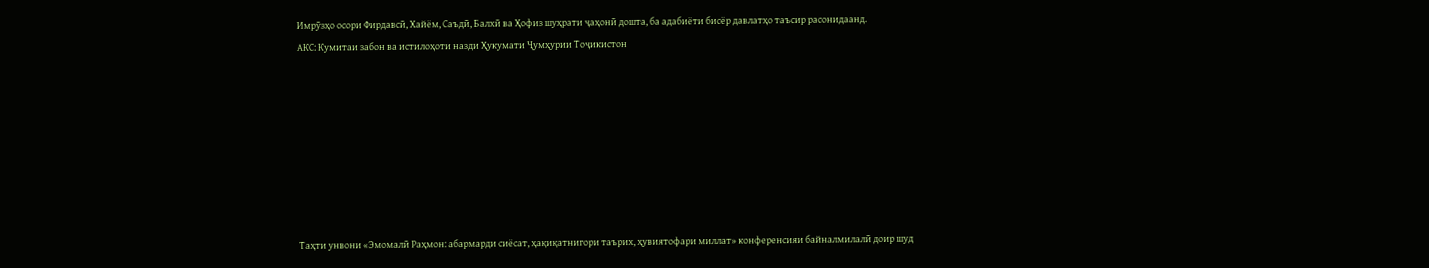Имрӯзҳо осори Фирдавсӣ, Хайём, Саъдӣ, Балхӣ ва Ҳофиз шуҳрати ҷаҳонӣ дошта, ба адабиёти бисёр давлатҳо таъсир расонидаанд.
АКС: Кумитаи забон ва истилоҳоти назди Ҳукумати Ҷумҳурии Тоҷикистон








Таҳти унвони «Эмомалӣ Раҳмон: абармарди сиёсат, ҳақиқатнигори таърих, ҳувиятофари миллат» конференсияи байналмилалӣ доир шуд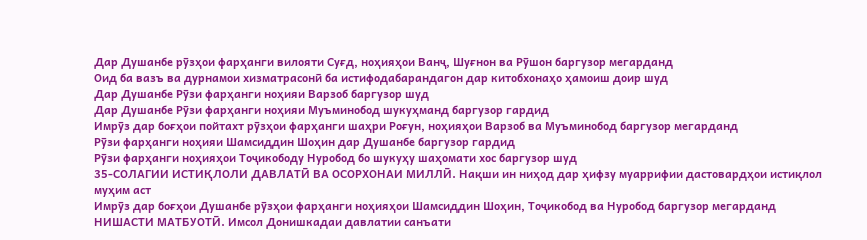Дар Душанбе рӯзҳои фарҳанги вилояти Суғд, ноҳияҳои Ванҷ, Шуғнон ва Рӯшон баргузор мегарданд
Оид ба вазъ ва дурнамои хизматрасонӣ ба истифодабарандагон дар китобхонаҳо ҳамоиш доир шуд
Дар Душанбе Рӯзи фарҳанги ноҳияи Варзоб баргузор шуд
Дар Душанбе Рӯзи фарҳанги ноҳияи Муъминобод шукуҳманд баргузор гардид
Имрӯз дар боғҳои пойтахт рӯзҳои фарҳанги шаҳри Роғун, ноҳияҳои Варзоб ва Муъминобод баргузор мегарданд
Рӯзи фарҳанги ноҳияи Шамсиддин Шоҳин дар Душанбе баргузор гардид
Рӯзи фарҳанги ноҳияҳои Тоҷикободу Нуробод бо шукуҳу шаҳомати хос баргузор шуд
35-СОЛАГИИ ИСТИҚЛОЛИ ДАВЛАТӢ ВА ОСОРХОНАИ МИЛЛӢ. Нақши ин ниҳод дар ҳифзу муаррифии дастовардҳои истиқлол муҳим аст
Имрӯз дар боғҳои Душанбе рӯзҳои фарҳанги ноҳияҳои Шамсиддин Шоҳин, Тоҷикобод ва Нуробод баргузор мегарданд
НИШАСТИ МАТБУОТӢ. Имсол Донишкадаи давлатии санъати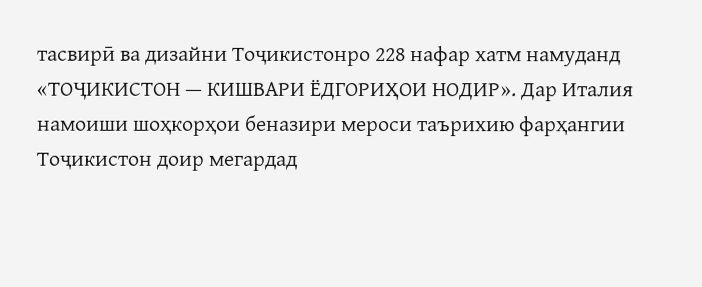тасвирӣ ва дизайни Тоҷикистонро 228 нафар хатм намуданд
«ТОҶИКИСТОН — КИШВАРИ ЁДГОРИҲОИ НОДИР». Дар Италия намоиши шоҳкорҳои беназири мероси таърихию фарҳангии Тоҷикистон доир мегардад